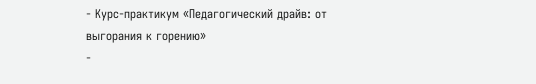- Курс-практикум «Педагогический драйв: от выгорания к горению»
-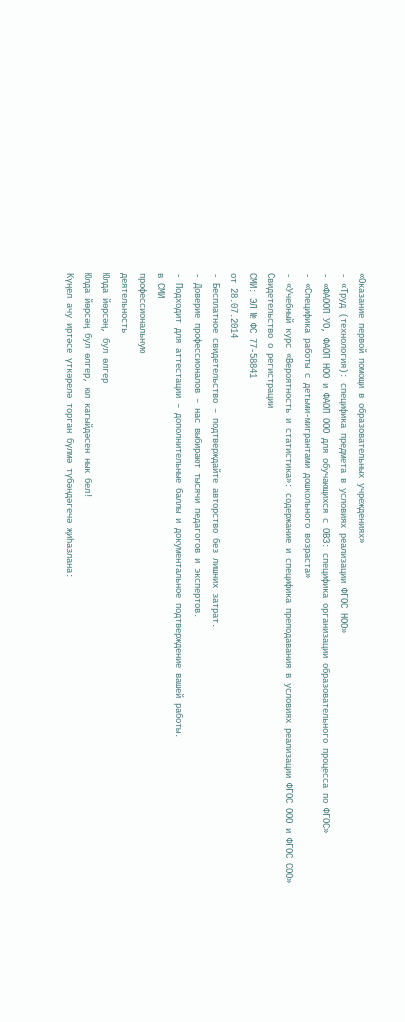«Оказание первой помощи в образовательных учреждениях»
- «Труд (технология): специфика предмета в условиях реализации ФГОС НОО»
- «ФАООП УО, ФАОП НОО и ФАОП ООО для обучающихся с ОВЗ: специфика организации образовательного процесса по ФГОС»
- «Специфика работы с детьми-мигрантами дошкольного возраста»
- «Учебный курс «Вероятность и статистика»: содержание и специфика преподавания в условиях реализации ФГОС ООО и ФГОС СОО»
Свидетельство о регистрации
СМИ: ЭЛ № ФС 77-58841
от 28.07.2014
- Бесплатное свидетельство – подтверждайте авторство без лишних затрат.
- Доверие профессионалов – нас выбирают тысячи педагогов и экспертов.
- Подходит для аттестации – дополнительные баллы и документальное подтверждение вашей работы.
в СМИ
профессиональную
деятельность
Юлда йөрсәң, бул өлгер
Юлда йөрсәң бул өлгер, юл кагыйдәсен нык бел!
Күңел ачу иртәсе үткәрелә торган бүлмә түбәндәгечә җиһазлана: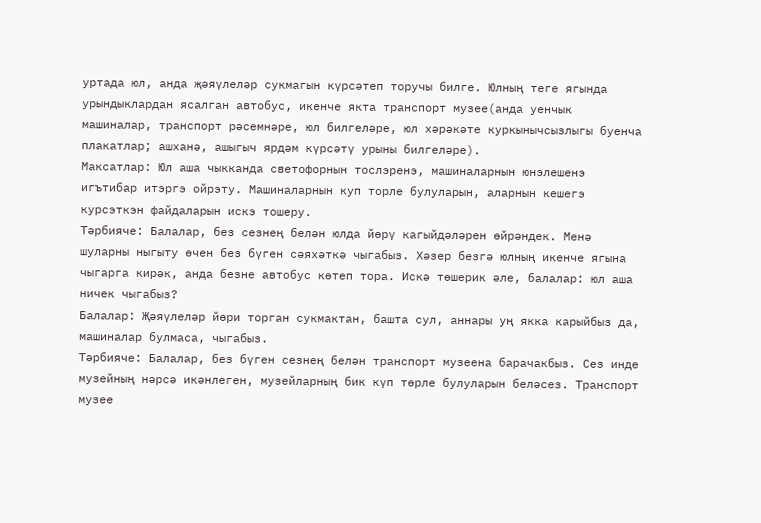уртада юл, анда җәяүлеләр сукмагын күрсәтеп торучы билге. Юлның теге ягында урындыклардан ясалган автобус, икенче якта транспорт музее(анда уенчык машиналар, транспорт рәсемнәре, юл билгеләре, юл хәрәкәте куркынычсызлыгы буенча плакатлар; ашханә, ашыгыч ярдәм күрсәтү урыны билгеләре).
Максатлар: Юл аша чыкканда светофорнын тослэренэ, машиналарнын юнэлешенэ игътибар итэргэ ойрэту. Машиналарнын куп торле булуларын, аларнын кешегэ курсэткэн файдаларын искэ тошеру.
Тәрбияче: Балалар, без сезнең белән юлда йөрү кагыйдәләрен өйрәндек. Менә шуларны ныгыту өчен без бүген сәяхәткә чыгабыз. Хәзер безгә юлның икенче ягына чыгарга кирәк, анда безне автобус көтеп тора. Искә төшерик әле, балалар: юл аша ничек чыгабыз?
Балалар: Җәяүлеләр йөри торган сукмактан, башта сул, аннары уң якка карыйбыз да, машиналар булмаса, чыгабыз.
Тәрбияче: Балалар, без бүген сезнең белән транспорт музеена барачакбыз. Сез инде музейның нәрсә икәнлеген, музейларның бик күп төрле булуларын беләсез. Транспорт музее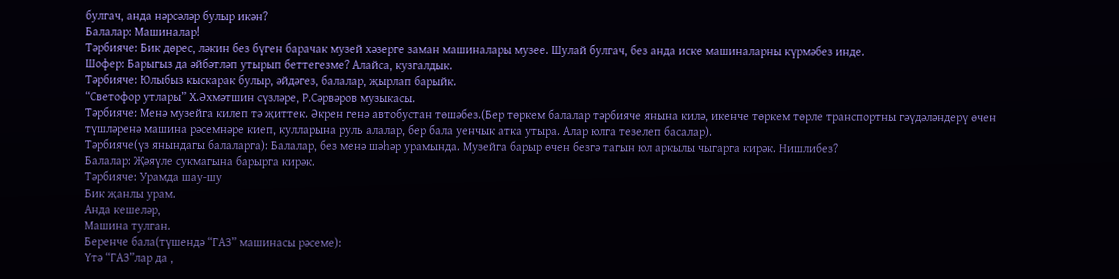булгач, анда нәрсәләр булыр икән?
Балалар: Машиналар!
Тәрбияче: Бик дөрес, ләкин без бүген барачак музей хәзерге заман машиналары музее. Шулай булгач, без анда иске машиналарны күрмәбез инде.
Шофер: Барыгыз да әйбәтләп утырып беттегезме? Алайса, кузгалдык.
Тәрбияче: Юлыбыз кыскарак булыр, әйдәгез, балалар, җырлап барыйк.
“Светофор утлары” Х.Әхмәтшин сүзләре, Р.Сәрвәров музыкасы.
Тәрбияче: Менә музейга килеп тә җиттек. Әкрен генә автобустан төшәбез.(Бер төркем балалар тәрбияче янына килә, икенче төркем төрле транспортны гәүдәләндерү өчен түшләренә машина рәсемнәре киеп, кулларына руль алалар, бер бала уенчык атка утыра. Алар юлга тезелеп басалар).
Тәрбияче(үз янындагы балаларга): Балалар, без менә шәһәр урамында. Музейга барыр өчен безгә тагын юл аркылы чыгарга кирәк. Нишлибез?
Балалар: Җәяүле сукмагына барырга кирәк.
Тәрбияче: Урамда шау-шу
Бик җанлы урам.
Анда кешеләр,
Машина тулган.
Беренче бала(түшендә “ГАЗ” машинасы рәсеме):
Үтә “ГАЗ”лар да ,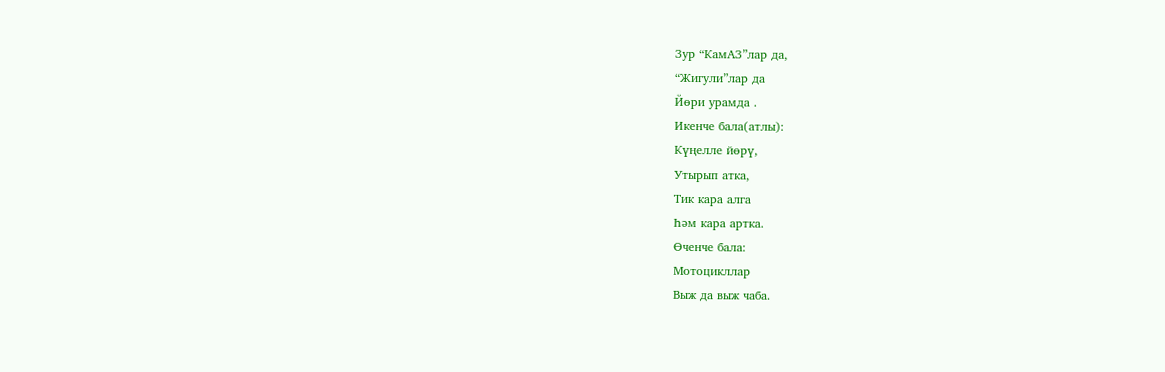Зур “КамАЗ”лар да,
“Жигули”лар да
Йөри урамда .
Икенче бала(атлы):
Күңелле йөрү,
Утырып атка,
Тик кара алга
Һәм кара артка.
Өченче бала:
Мотоцикллар
Выж да выж чаба.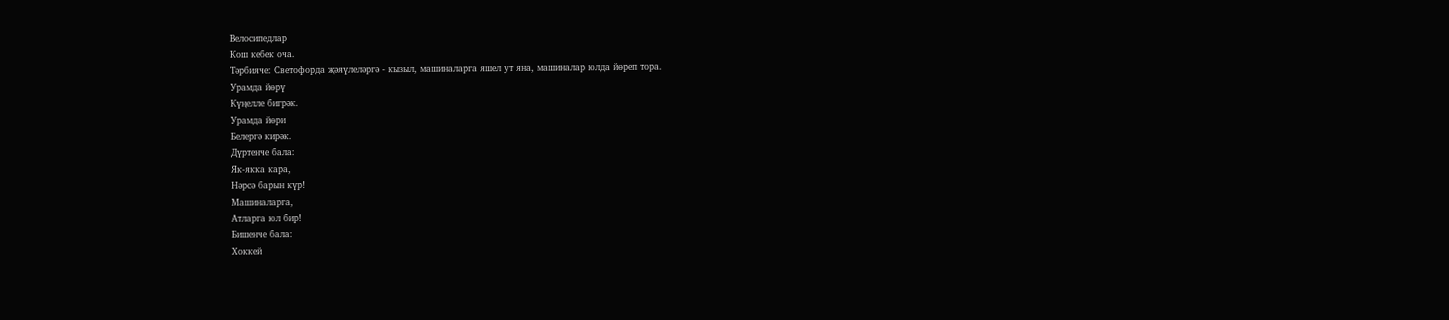Велосипедлар
Кош кебек оча.
Тәрбияче: Светофорда җәяүлеләргә - кызыл, машиналарга яшел ут яна, машиналар юлда йөреп тора.
Урамда йөрү
Күңелле бигрәк.
Урамда йөри
Белергә кирәк.
Дүртенче бала:
Як-якка кара,
Нәрсә барын күр!
Машиналарга,
Атларга юл бир!
Бишенче бала:
Хоккей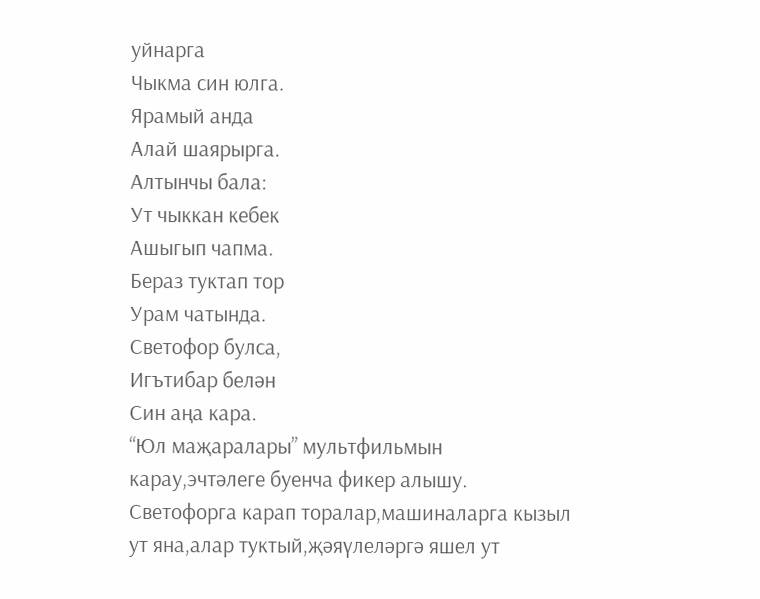уйнарга
Чыкма син юлга.
Ярамый анда
Алай шаярырга.
Алтынчы бала:
Ут чыккан кебек
Ашыгып чапма.
Бераз туктап тор
Урам чатында.
Светофор булса,
Игътибар белән
Син аңа кара.
“Юл маҗаралары” мультфильмын карау,эчтәлеге буенча фикер алышу.
Светофорга карап торалар,машиналарга кызыл ут яна,алар туктый,җәяүлеләргә яшел ут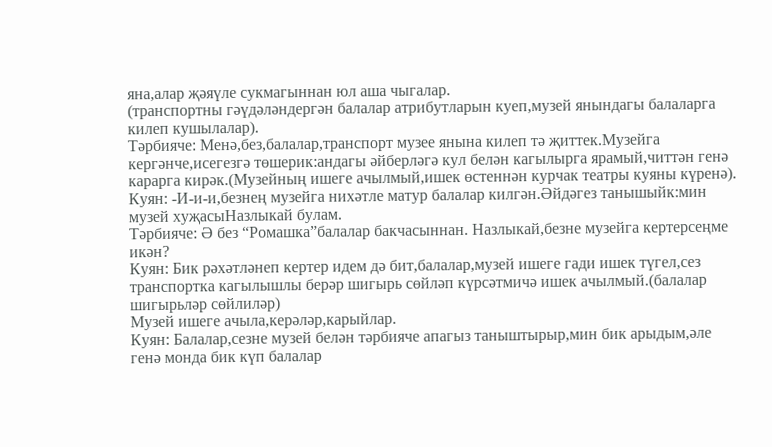яна,алар җәяүле сукмагыннан юл аша чыгалар.
(транспортны гәүдәләндергән балалар атрибутларын куеп,музей янындагы балаларга килеп кушылалар).
Тәрбияче: Менә,без,балалар,транспорт музее янына килеп тә җиттек.Музейга кергәнче,исегезгә төшерик:андагы әйберләгә кул белән кагылырга ярамый,читтән генә карарга кирәк.(Музейның ишеге ачылмый,ишек өстеннән курчак театры куяны күренә).
Куян: -И-и-и,безнең музейга нихәтле матур балалар килгән.Әйдәгез танышыйк:мин музей хуҗасыНазлыкай булам.
Тәрбияче: Ә без “Ромашка”балалар бакчасыннан. Назлыкай,безне музейга кертерсеңме икән?
Куян: Бик рәхәтләнеп кертер идем дә бит,балалар,музей ишеге гади ишек түгел,сез транспортка кагылышлы берәр шигырь сөйләп күрсәтмичә ишек ачылмый.(балалар шигырьләр сөйлиләр)
Музей ишеге ачыла,керәләр,карыйлар.
Куян: Балалар,сезне музей белән тәрбияче апагыз таныштырыр,мин бик арыдым,әле генә монда бик күп балалар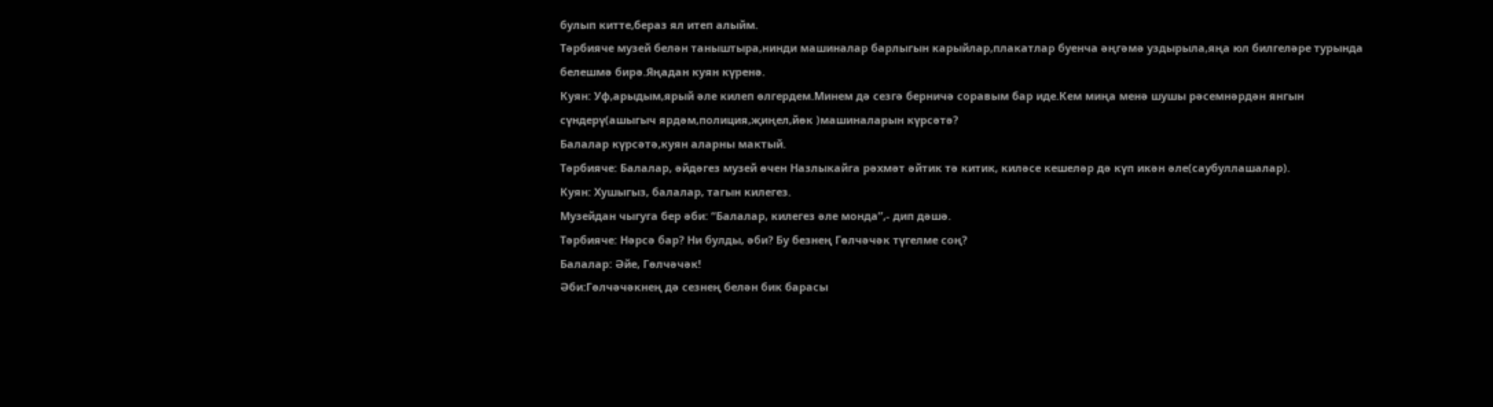булып китте,бераз ял итеп алыйм.
Тәрбияче музей белән таныштыра,нинди машиналар барлыгын карыйлар,плакатлар буенча әңгәмә уздырыла,яңа юл билгеләре турында белешмә бирә.Яңадан куян күренә.
Куян: Уф,арыдым,ярый әле килеп өлгердем.Минем дә сезгә берничә соравым бар иде.Кем миңа менә шушы рәсемнәрдән янгын сүндерү(ашыгыч ярдәм,полиция,җиңел,йөк )машиналарын күрсәтә?
Балалар күрсәтә,куян аларны мактый.
Тәрбияче: Балалар, әйдәгез музей өчен Назлыкайга рәхмәт әйтик тә китик, киләсе кешеләр дә күп икән әле(саубуллашалар).
Куян: Хушыгыз, балалар, тагын килегез.
Музейдан чыгуга бер әби: “Балалар, килегез әле монда”,- дип дәшә.
Тәрбияче: Нәрсә бар? Ни булды, әби? Бу безнең Гөлчәчәк түгелме соң?
Балалар: Әйе, Гөлчәчәк!
Әби:Гөлчәчәкнең дә сезнең белән бик барасы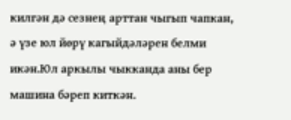килгән дә сезнең арттан чыгып чапкан, ә үзе юл йөрү кагыйдәләрен белми икән.Юл аркылы чыкканда аны бер машина бәреп киткән.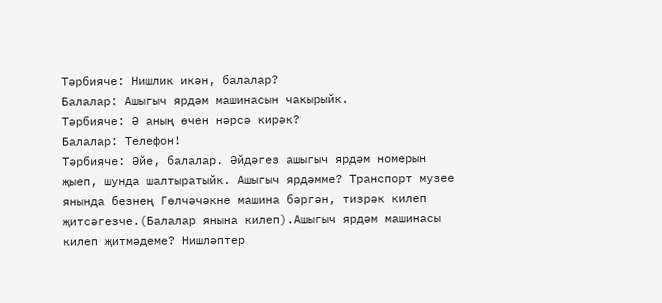Тәрбияче: Нишлик икән, балалар?
Балалар: Ашыгыч ярдәм машинасын чакырыйк.
Тәрбияче: Ә аның өчен нәрсә кирәк?
Балалар: Телефон!
Тәрбияче: Әйе, балалар. Әйдәгез ашыгыч ярдәм номерын җыеп, шунда шалтыратыйк. Ашыгыч ярдәмме? Транспорт музее янында безнең Гөлчәчәкне машина бәргән, тизрәк килеп җитсәгезче.(Балалар янына килеп).Ашыгыч ярдәм машинасы килеп җитмәдеме? Нишләптер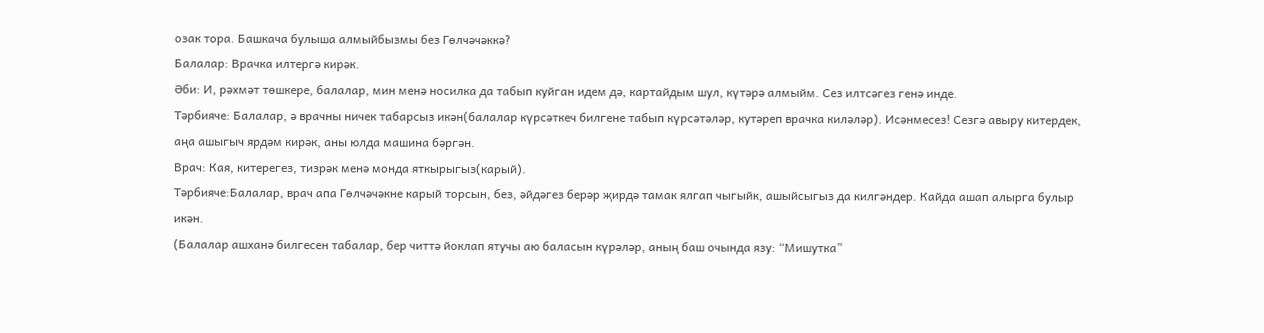озак тора. Башкача булыша алмыйбызмы без Гөлчәчәккә?
Балалар: Врачка илтергә кирәк.
Әби: И, рәхмәт төшкере, балалар, мин менә носилка да табып куйган идем дә, картайдым шул, күтәрә алмыйм. Сез илтсәгез генә инде.
Тәрбияче: Балалар, ә врачны ничек табарсыз икән(балалар күрсәткеч билгене табып күрсәтәләр, кутәреп врачка киләләр). Исәнмесез! Сезгә авыру китердек, аңа ашыгыч ярдәм кирәк, аны юлда машина бәргән.
Врач: Кая, китерегез, тизрәк менә монда яткырыгыз(карый).
Тәрбияче:Балалар, врач апа Гөлчәчәкне карый торсын, без, әйдәгез берәр җирдә тамак ялгап чыгыйк, ашыйсыгыз да килгәндер. Кайда ашап алырга булыр икән.
(Балалар ашханә билгесен табалар, бер читтә йоклап ятучы аю баласын күрәләр, аның баш очында язу: “Мишутка”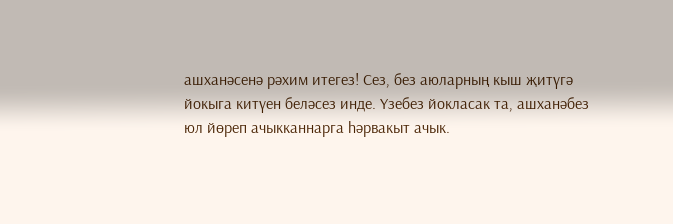ашханәсенә рәхим итегез! Сез, без аюларның кыш җитүгә йокыга китүен беләсез инде. Үзебез йокласак та, ашханәбез юл йөреп ачыкканнарга һәрвакыт ачык.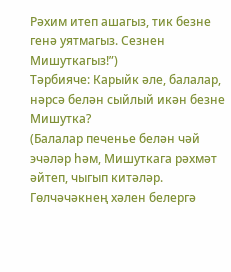Рәхим итеп ашагыз, тик безне генә уятмагыз. Сезнен Мишуткагыз!”)
Тәрбияче: Карыйк әле, балалар, нәрсә белән сыйлый икән безне Мишутка?
(Балалар печенье белән чәй эчәләр һәм, Мишуткага рәхмәт әйтеп, чыгып китәләр. Гөлчәчәкнең хәлен белергә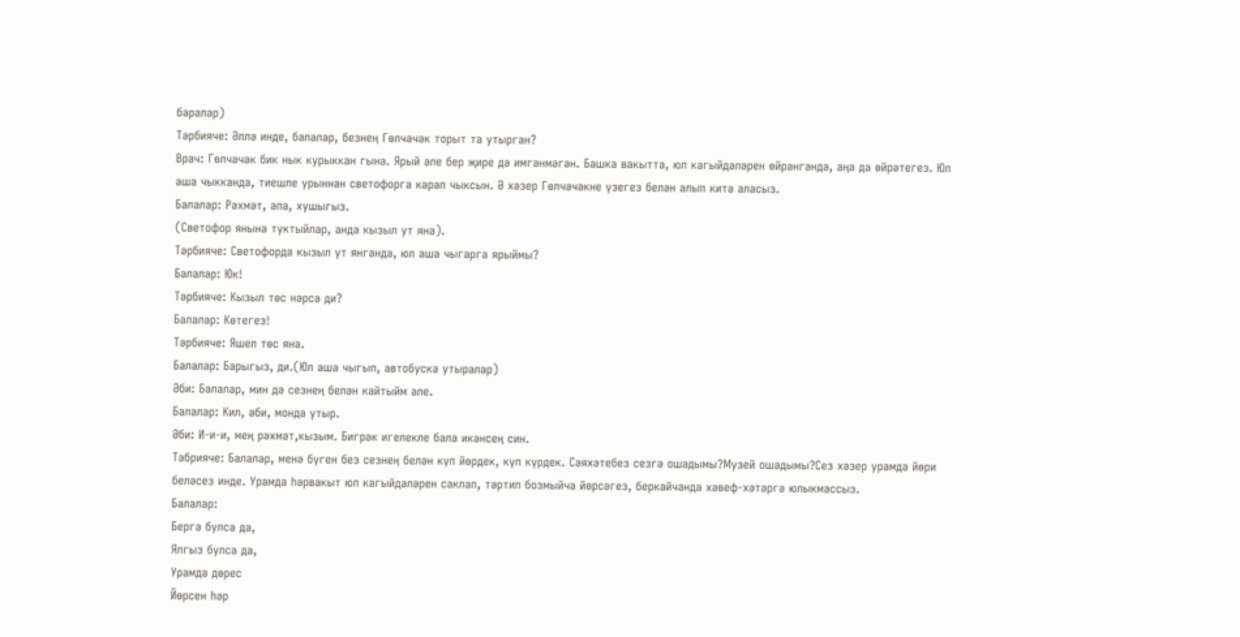баралар)
Тәрбияче: Әллә инде, балалар, безнең Гөлчәчәк торыт та утырган?
Врач: Гөлчәчәк бик нык курыккан гына. Ярый әле бер җире дә имгәнмәгән. Башка вакытта, юл кагыйдәләрен өйрәнгәндә, аңа да өйрәтегез. Юл аша чыкканда, тиешле урыннан светофорга карап чыксын. Ә хәзер Гөлчәчәкне үзегез белән алып китә аласыз.
Балалар: Рәхмәт, апа, хушыгыз.
(Светофор янына туктыйлар, анда кызыл ут яна).
Тәрбияче: Светофорда кызыл ут янганда, юл аша чыгарга ярыймы?
Балалар: Юк!
Тәрбияче: Кызыл төс нәрсә ди?
Балалар: Көтегез!
Тәрбияче: Яшел төс яна.
Балалар: Барыгыз, ди.(Юл аша чыгып, автобуска утыралар)
Әби: Балалар, мин дә сезнең белән кайтыйм әле.
Балалар: Кил, әби, монда утыр.
Әби: И-и-и, мең рәхмәт,кызым. Бигрәк игелекле бала икәнсең син.
Тәбрияче: Балалар, менә бүген без сезнең белән күп йөрдек, күп күрдек. Сәяхәтебез сезгә ошадымы?Музей ошадымы?Сез хәзер урамда йөри беләсез инде. Урамда һәрвакыт юл кагыйдәләрен саклап, тәртип бозмыйча йөрсәгез, беркайчанда хәвеф-хәтәргә юлыкмассыз.
Балалар:
Бергә булса да,
Ялгыз булса да,
Урамда дөрес
Йөрсен һәр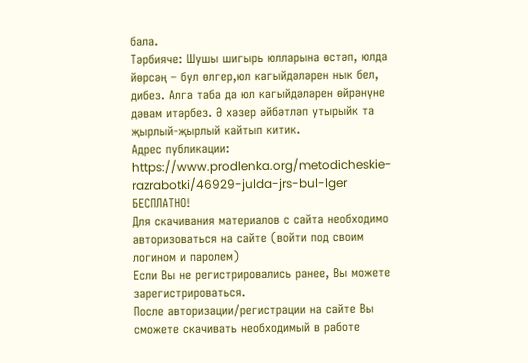бала.
Тәрбияче: Шушы шигырь юлларына өстәп, юлда йөрсәң – бул өлгер,юл кагыйдәләрен нык бел, дибез. Алга таба да юл кагыйдәләрен өйрәнүне дәвам итәрбез. Ә хәзер әйбәтләп утырыйк та җырлый-җырлый кайтып китик.
Адрес публикации: https://www.prodlenka.org/metodicheskie-razrabotki/46929-julda-jrs-bul-lger
БЕСПЛАТНО!
Для скачивания материалов с сайта необходимо авторизоваться на сайте (войти под своим логином и паролем)
Если Вы не регистрировались ранее, Вы можете зарегистрироваться.
После авторизации/регистрации на сайте Вы сможете скачивать необходимый в работе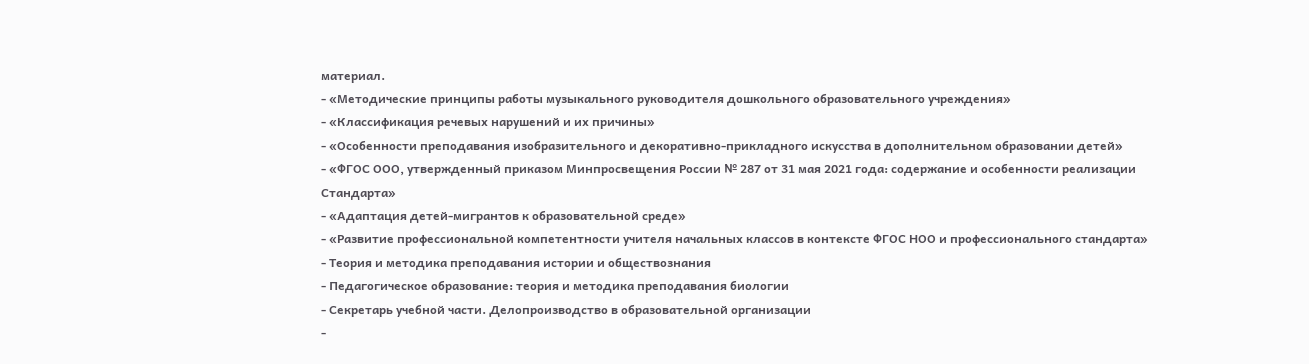материал.
- «Методические принципы работы музыкального руководителя дошкольного образовательного учреждения»
- «Классификация речевых нарушений и их причины»
- «Особенности преподавания изобразительного и декоративно-прикладного искусства в дополнительном образовании детей»
- «ФГОС ООО, утвержденный приказом Минпросвещения России № 287 от 31 мая 2021 года: содержание и особенности реализации Стандарта»
- «Адаптация детей-мигрантов к образовательной среде»
- «Развитие профессиональной компетентности учителя начальных классов в контексте ФГОС НОО и профессионального стандарта»
- Теория и методика преподавания истории и обществознания
- Педагогическое образование: теория и методика преподавания биологии
- Секретарь учебной части. Делопроизводство в образовательной организации
-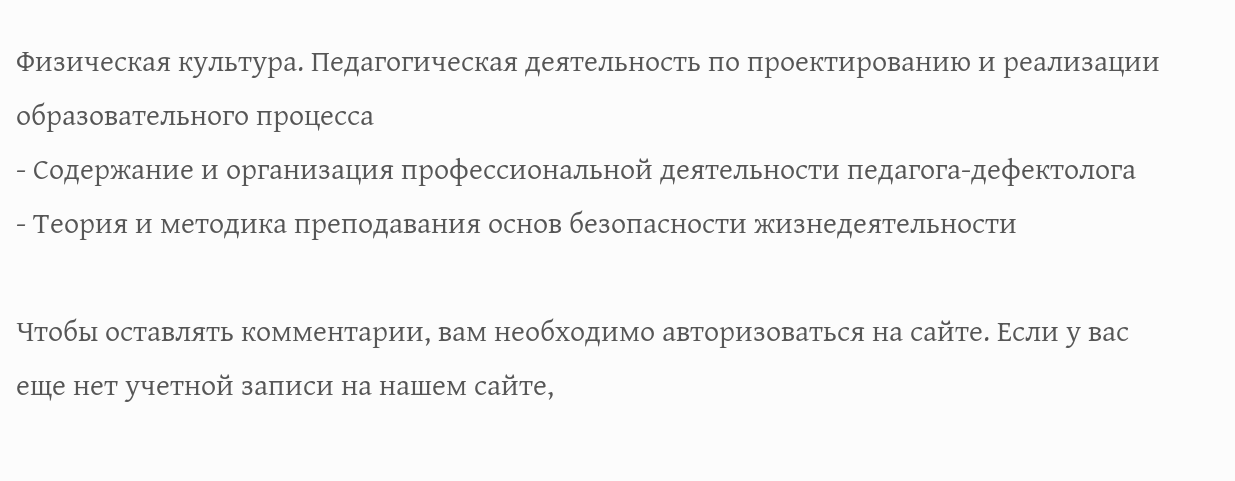Физическая культура. Педагогическая деятельность по проектированию и реализации образовательного процесса
- Содержание и организация профессиональной деятельности педагога-дефектолога
- Теория и методика преподавания основ безопасности жизнедеятельности

Чтобы оставлять комментарии, вам необходимо авторизоваться на сайте. Если у вас еще нет учетной записи на нашем сайте,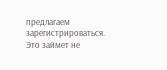предлагаем зарегистрироваться. Это займет не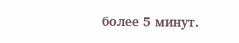более 5 минут.